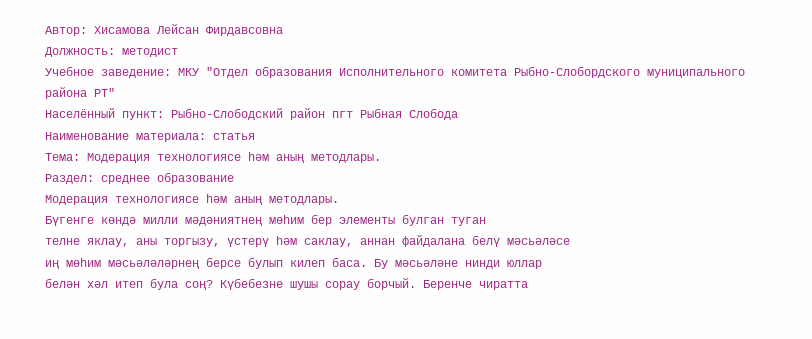Автор: Хисамова Лейсан Фирдавсовна
Должность: методист
Учебное заведение: МКУ "Отдел образования Исполнительного комитета Рыбно-Слобордского муниципального района РТ"
Населённый пункт: Рыбно-Слободский район пгт Рыбная Слобода
Наименование материала: статья
Тема: Модерация технологиясе һәм аның методлары.
Раздел: среднее образование
Модерация технологиясе һәм аның методлары.
Бүгенге көндә милли мәдәниятнең мөһим бер элементы булган туган
телне яклау, аны торгызу, үстерү һәм саклау, аннан файдалана белү мәсьәләсе
иң мөһим мәсьәләләрнең берсе булып килеп баса. Бу мәсьәләне нинди юллар
белән хәл итеп була соң? Күбебезне шушы сорау борчый. Беренче чиратта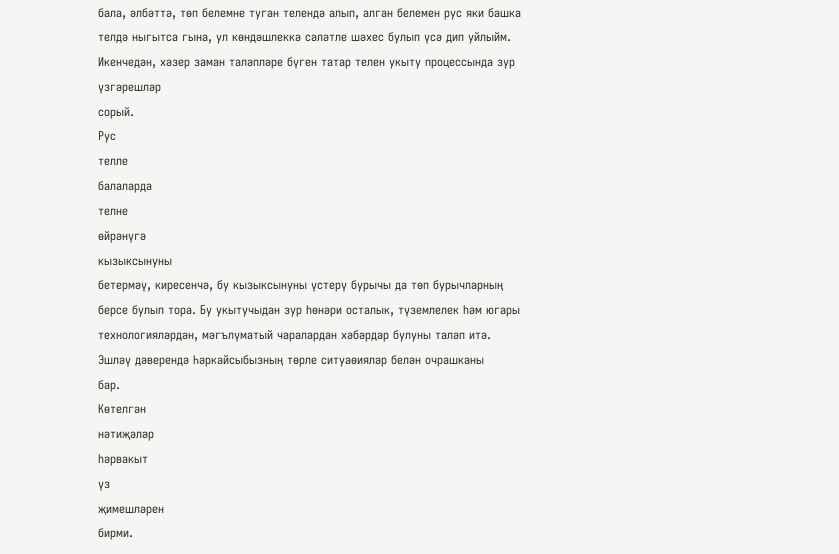бала, әлбәттә, төп белемне туган телендә алып, алган белемен рус яки башка
телдә ныгытса гына, ул көндәшлеккә сәләтле шәхес булып үсә дип уйлыйм.
Икенчедән, хәзер заман таләпләре бүген татар телен укыту процессында зур
үзгәрешләр
сорый.
Рус
телле
балаларда
телне
өйрәнүгә
кызыксынуны
бетермәү, киресенчә, бу кызыксынуны үстерү бурычы да төп бурычларның
берсе булып тора. Бу укытучыдан зур һөнәри осталык, түземлелек һәм югары
технологияләрдән, мәгълүматый чаралардан хәбәрдар булуны таләп итә.
Эшләү дәверендә Һәркайсыбызның төрле ситуаөияләр белән очрашканы
бар.
Көтелгән
нәтиҗәләр
һәрвакыт
үз
җимешләрен
бирми.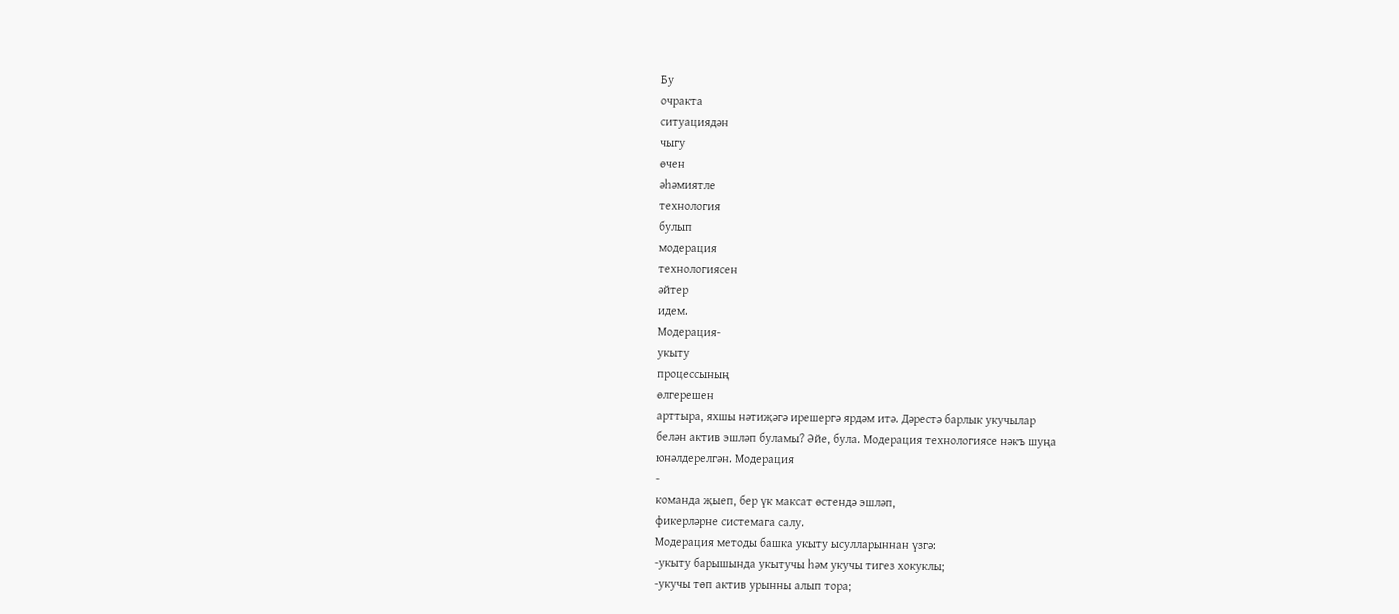Бу
очракта
ситуациядән
чыгу
өчен
әһәмиятле
технология
булып
модерация
технологиясен
әйтер
идем.
Модерация-
укыту
процессының
өлгерешен
арттыра, яхшы нәтиҗәгә ирешергә ярдәм итә. Дәрестә барлык укучылар
белән актив эшләп буламы? Әйе, була. Модерация технологиясе нәкъ шуңа
юнәлдерелгән. Модерация
-
команда җыеп, бер үк максат өстендә эшләп,
фикерләрне системага салу.
Модерация методы башка укыту ысулларыннан үзгә:
-укыту барышында укытучы һәм укучы тигез хокуклы;
-укучы төп актив урынны алып тора;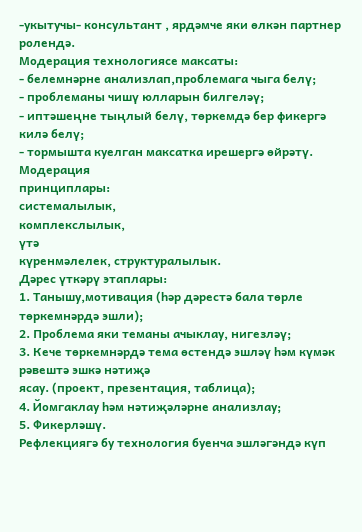-укытучы- консультант , ярдәмче яки өлкән партнер ролендә.
Модерация технологиясе максаты:
- белемнәрне анализлап,проблемага чыга белү;
- проблеманы чишү юлларын билгеләү;
- иптәшеңне тыңлый белү, төркемдә бер фикергә килә белү;
- тормышта куелган максатка ирешергә өйрәтү.
Модерация
принциплары:
системалылык,
комплекслылык,
үтә
күренмәлелек, структуралылык.
Дәрес үткәрү этаплары:
1. Танышу,мотивация (һәр дәрестә бала төрле төркемнәрдә эшли);
2. Проблема яки теманы ачыклау, нигезләү;
3. Кече төркемнәрдә тема өстендә эшләү һәм күмәк рәвештә эшкә нәтиҗә
ясау. (проект, презентация, таблица);
4. Йомгаклау һәм нәтиҗәләрне анализлау;
5. Фикерләшү.
Рефлекциягә бу технология буенча эшләгәндә күп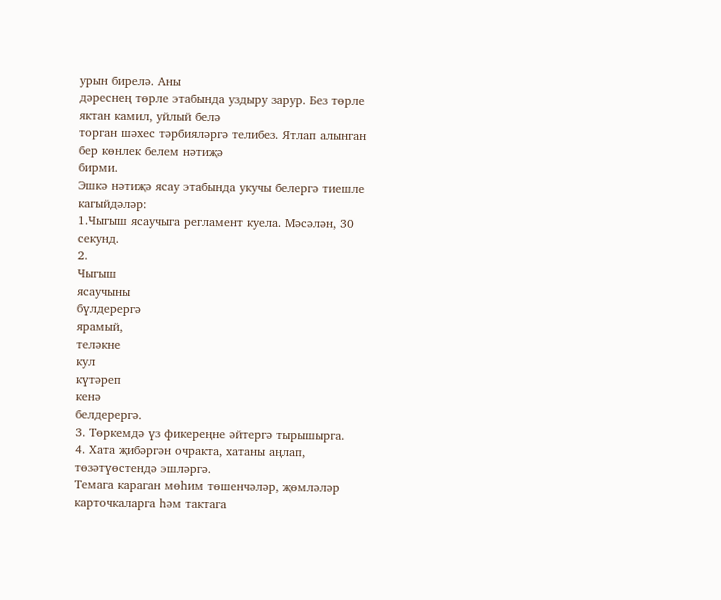урын бирелә. Аны
дәреснең төрле этабында уздыру зарур. Без төрле яктан камил, уйлый белә
торган шәхес тәрбияләргә телибез. Ятлап алынган бер көнлек белем нәтиҗә
бирми.
Эшкә нәтиҗә ясау этабында укучы белергә тиешле кагыйдәләр:
1.Чыгыш ясаучыга регламент куела. Мәсәлән, 30 секунд.
2.
Чыгыш
ясаучыны
бүлдерергә
ярамый,
теләкне
кул
күтәреп
кенә
белдерергә.
3. Төркемдә үз фикереңне әйтергә тырышырга.
4. Хата җибәргән очракта, хатаны аңлап, төзәтүөстендә эшләргә.
Темага караган мөһим төшенчәләр, җөмләләр карточкаларга һәм тактага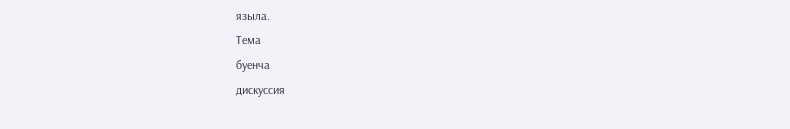языла.
Тема
буенча
дискуссия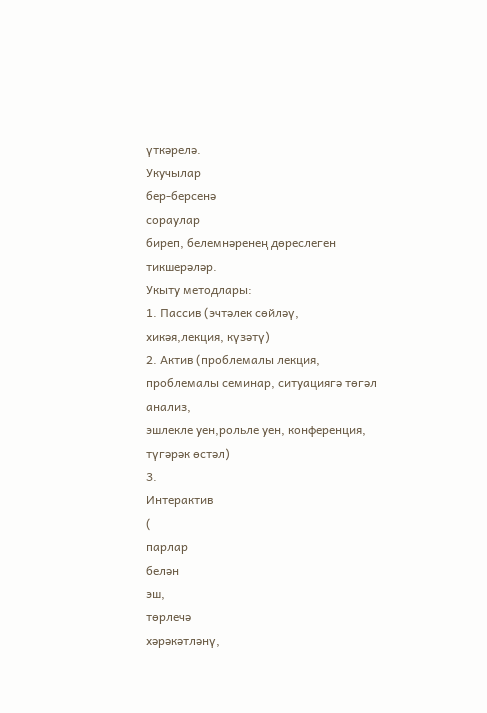үткәрелә.
Укучылар
бер-берсенә
сораулар
биреп, белемнәренең дөреслеген тикшерәләр.
Укыту методлары:
1. Пассив (эчтәлек сөйләү, хикәя,лекция, күзәтү)
2. Актив (проблемалы лекция, проблемалы семинар, ситуациягә төгәл анализ,
эшлекле уен,рольле уен, конференция, түгәрәк өстәл)
3.
Интерактив
(
парлар
белән
эш,
төрлечә
хәрәкәтләнү,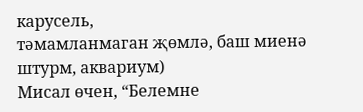карусель,
тәмамланмаган җөмлә, баш миенә штурм, аквариум)
Мисал өчен, “Белемне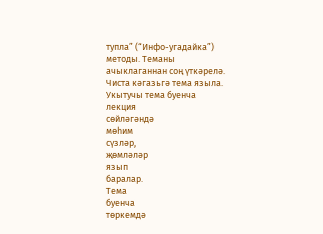тупла” (“Инфо-угадайка”) методы. Теманы
ачыклаганнан соң үткәрелә. Чиста кәгазьгә тема языла. Укытучы тема буенча
лекция
сөйләгәндә
мөһим
сүзләр,
җөмләләр
язып
баралар.
Тема
буенча
төркемдә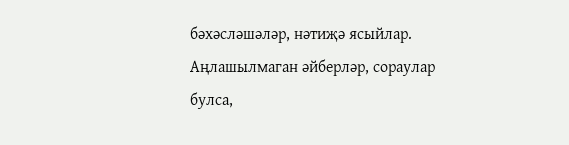бәхәсләшәләр, нәтиҗә ясыйлар. Аңлашылмаган әйберләр, сораулар
булса,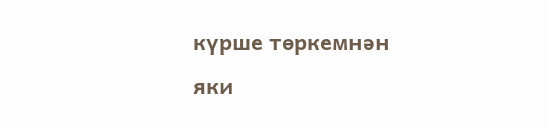күрше төркемнән яки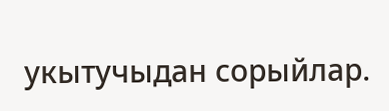укытучыдан сорыйлар.